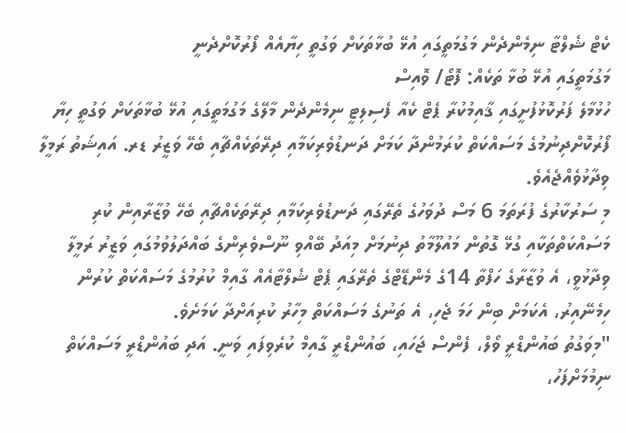ކެޓް ޝެލްޓާ ނިމެންދެން މަގުމަތީގައި އުޅޭ ބުޅާތަކަށް ވަގުތީ ހިޔާއެއް ފޯރުކޮށްދެނީ
މަގުމަތީގައި އުޅޭ ބުޅާ ތަކެއް: ފޮޓޯ/ ވޮއިސް
ހުޅުމާލެ ފަރުކޮޅުފުށީގައި ޤާއިމުކުރާ ޕެޓް ކެއާ ފެސިލިޓީ ނިމެންދެން މާލޭގެ މަގުމަތީގައި އުޅޭ ބުޅާތަކަށް ވަގުތީ ހިޔާ ފޯރުކޮށްދިނުމުގެ މަސައްކަތް ކުރަމުންދާ ކަމަށް ދަނޑުވެރިކަމާއި ދިރޭތަކެއްޗާއި ބެހޭ ވަޒީރު ޑރ. އައިޝަތު ރަމީލާ ވިދާޅުވެއްޖެއެވެ.
މި ސަރުކާރުގެ ފުރަތަމަ 6 މަސް ދުވަހުގެ ތެރޭގައި ދަނޑުވެރިކަމާއި ދިރޭތަކެއްޗާއި ބެހޭ ވުޒާރާއިން ކުރި މަސައްކަތްތަކާއި ގުޅޭ ގޮތުން މައުލޫމާތު ދިނުމަށް މިއަދު ބޭއްވި ނޫސްވެރިންގެ ބައްދަލުވުމުގައި ވަޒީރު ރަމީލާ ވިދާޅުވީ، އެ ވުޒާރާގެ ހަފްތާ 14ގެ މެންޑޭޓްގެ ތެރޭގައި ޕެޓް ޝެލްޓާއެއް ގާއިމް ކުރުމުގެ މަސައްކަތް ކުރުން ހިމެނޭއިރު، އެކަމަށް ބިން ހަމަ ޖެހި، އެ ތަނުގެ މަސައްކަތް މިހާރު ކުރިއަށްދާ ކަމަށެވެ.
"މިވަގުތު ބައުންޑްރީ ވޯލް، ފެންސް ޖަހައި، ބައުންޑްރީ ގާއިމް ކުރެވިފައި ވަނީ. އަދި ބައުންޑްރީ މަސައްކަތް ނިމުމަށްފަހު،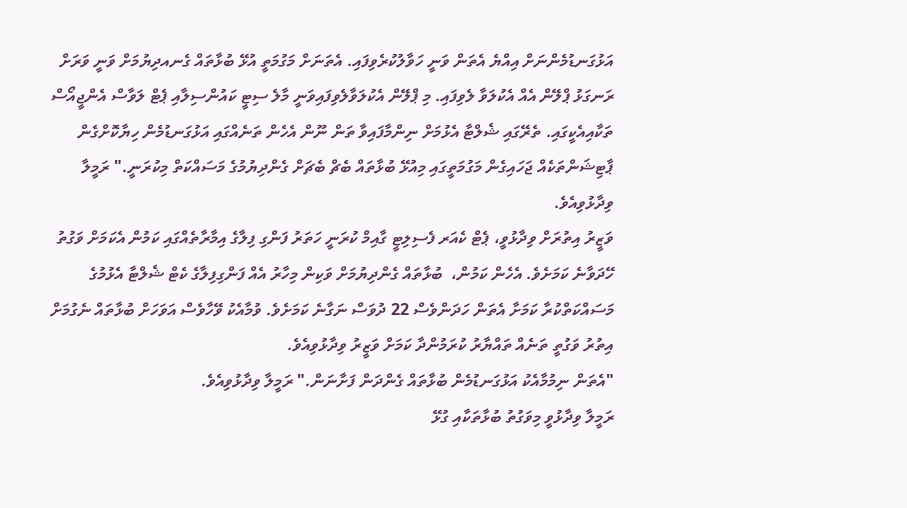އަޅުގަނޑުމެންނަށް އިއްޔެ އެތަން ވަނީ ހަވާލުކުރެވިފައި. އެތަނަށް މަގުމަތީ އުޅޭ ބުޅާތައް ގެނއދިޔުމަށް ވަނީ ވަރަށް ރަނގަޅު ޕްލޭން އެއް އެކުލަވާ ލެވިފައި. މި ޕްލޭން އެކުލަވާލެވިފައިވަނީ މާލެ ސިޓީ ކައުންސިލާއި ޕެޓް ލަވާސް އެންޖީއޯސް ތަކާއިއެކީގައި. ތެރޭގައި ޝެލްޓާ އެޅުމަށް ނިންމާފައިވާ ތަން ނޫން އެހެން ތަނެއްގައި އަޅުގަނޑުމެން ހިޔާކޮށްގެން ޕާޓިޝަންތަކެއް ޖަހައިގެން މަގުމަތީގައި މިއުޅޭ ބުޅާތައް ބެޗް ބެޗަށް ގެންދިޔުމުގެ މަސައްކަތް މިކުރަނީ." ރަމީލާ ވިދާޅުވިއެވެ.
ވަޒީރު އިތުރަށް ވިދާޅުވީ، ޕެޓް ކެއަރ ފެސިލިޓީ ގާއިމް ކުރަނީ ހަތަރު ފަންގި ފިލާގެ އިމާރާތެއްގައި ކަމުން އެކަމަށް ވަގުތު ހޭދަވާނެ ކަމަށެވެ. އެހެން ކަމުން،  ބުޅާތައް ގެންދިޔުމަށް ވަކިން މިހާރު އެއް ފަންގިފިލާގެ ކެޓް ޝެލްޓާ އެޅުމުގެ މަސައްކަތްކުރާ ކަމަށާ އެތަން ހަދަންވެސް 22 ދުވަސް ނަގާނެ ކަމަށެވެ. ވުމާއެކު ވޭހާވެސް އަވަހަށް ބުޅާތައް ނެގުމަށް އިތުރު ވަގުތީ ތަނެއް ތައްޔާރު ކުރަމުންދާ ކަމަށް ވަޒީރު ވިދާޅުވިއެވެ.
"އެތަން ނިމުމާއެކު އަޅުގަނޑުމެން ބުޅާތައް ގެންދަން ފަށާނަން." ރަމީލާ ވިދާޅުވިއެވެ.
ރަމީލާ ވިދާޅުވީ މިވަގުތު ބުޅާތަކާއި ގުޅޭ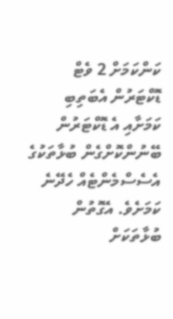ކަންކަމަށް 2 ވެޓް ޑޮކްޓަރުން އެބަތިބި ކަމަށާއި އެ ޑޮކްޓަރުން ބޭނުންކޮށްގެން ބުޅާތަކުގެ އެސެސްމެންޓެއް ހެދޭނެ ކަމަށެވެ. އެގޮތުން ބުޅާތަކަށް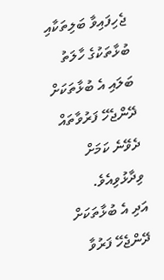ޖެހިފައިވާ ބަލިތަކާއި ބުޅާތަކުގެ ހާލަތު ބަލައި އެ ބުޅާތަކަށް ދޭންޖެހޭ ފަރުވާތައް ދެވޭނެ ކަމަށް ވިދާޅުވިއެވެ.
އަދި އެ ބުޅާތަކަށް ދޭންޖެހޭ ފަރުވާ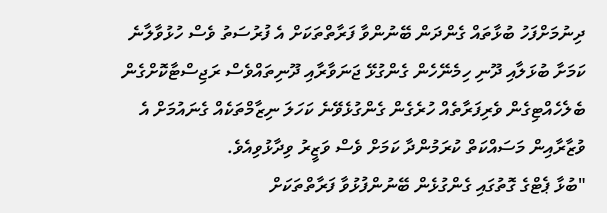ދިނުމަށްފަހު ބުޅާތައް ގެންދަން ބޭނުންވާ ފަރާތްތަކަށް އެ ފުރުސަތު ވެސް ހުޅުވާލާނެ ކަމަށާ ބުޅަލާއި ދޫނި ހިމެނޭހެން ގެންގުޅޭ ޖަނަވާރާއި ދޫނިތައްވެސް ރަޖިސްޓާކޮށްގެން ބެލެހެއްޓިގެން ވެރިފަރާތެއް ހުރެގެން ގެންގުޅެވޭނެ ކަހަލަ ނިޒާމްތަކެއް ގެނައުމަށް އެ ވުޒާރާއިން މަސައްކަތް ކުރަމުންދާ ކަމަށް ވެސް ވަޒީރު ވިދާޅުވިއެވެ.
"ބުޅާ ޕެޓްގެ ގޮތުގައި ގެންގުޅެން ބޭނުންފުޅުވާ ފަރާތްތަކަށް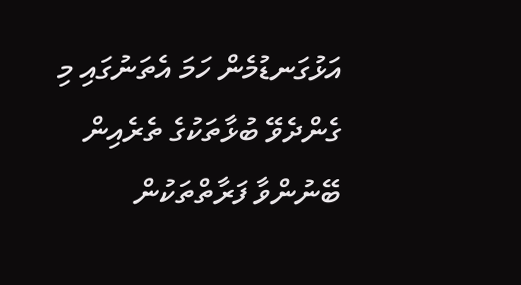އަޅުގަނޑުމެން ހަމަ އެތަނުގައި މި ގެންދެވޭ ބުޅާތަކުގެ ތެރެއިން ބޭނުންވާ ފަރާތްތަކުން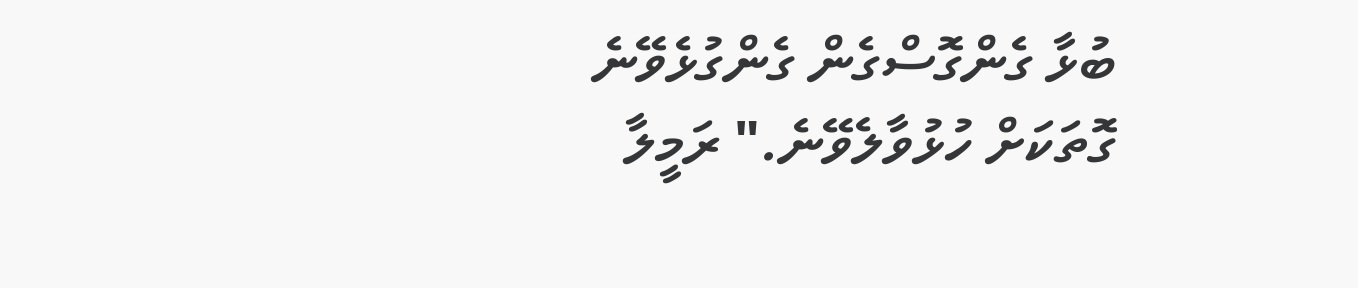ބުޅާ ގެންގޮސްގެން ގެންގުޅެވޭނެ ގޮތަކަށް ހުޅުވާލެވޭނެ." ރަމީލާ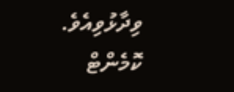ވިދާޅުވިއެވެ.
ކޮމެންޓް